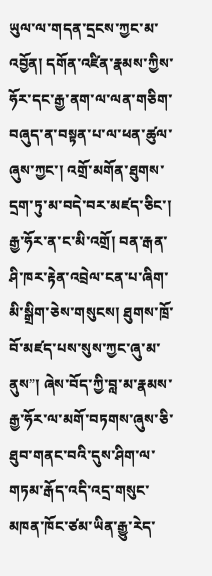ཡུལ་ལ་གདན་དྲངས་ཀྱང་མ་འབྱོན། དགོན་འཛིན་རྣམས་ཀྱིས་ཧོར་དང་རྒྱ་ནག་ལ་ལན་གཅིག་བཞུད་ན་བསྟན་པ་ལ་ཕན་ཚུལ་ཞུས་ཀྱང་། འགྲོ་མགོན་ཐུགས་དྲག་ཏུ་མ་བདེ་བར་མཛད་ཅིང་། རྒྱ་ཧོར་ན་ང་མི་འགྲོ། བན་རྒན་ཤི་ཁར་རྟེན་འབྲེལ་ངན་པ་ཞིག་མི་སྒྲིག་ཅེས་གསུངས། ཐུགས་ཁྲོ་བོ་མཛད་པས་སུས་ཀྱང་ཞུ་མ་ནུས”། ཞེས་བོད་ཀྱི་བླ་མ་རྣམས་རྒྱ་ཧོར་ལ་མགོ་བཏགས་ཞུས་ཅི་ཐུབ་གནང་བའི་དུས་ཤིག་ལ་གཏམ་རྒོད་འདི་འདྲ་གསུང་མཁན་ཁོང་ཙམ་ཡིན་རྒྱུ་རེད་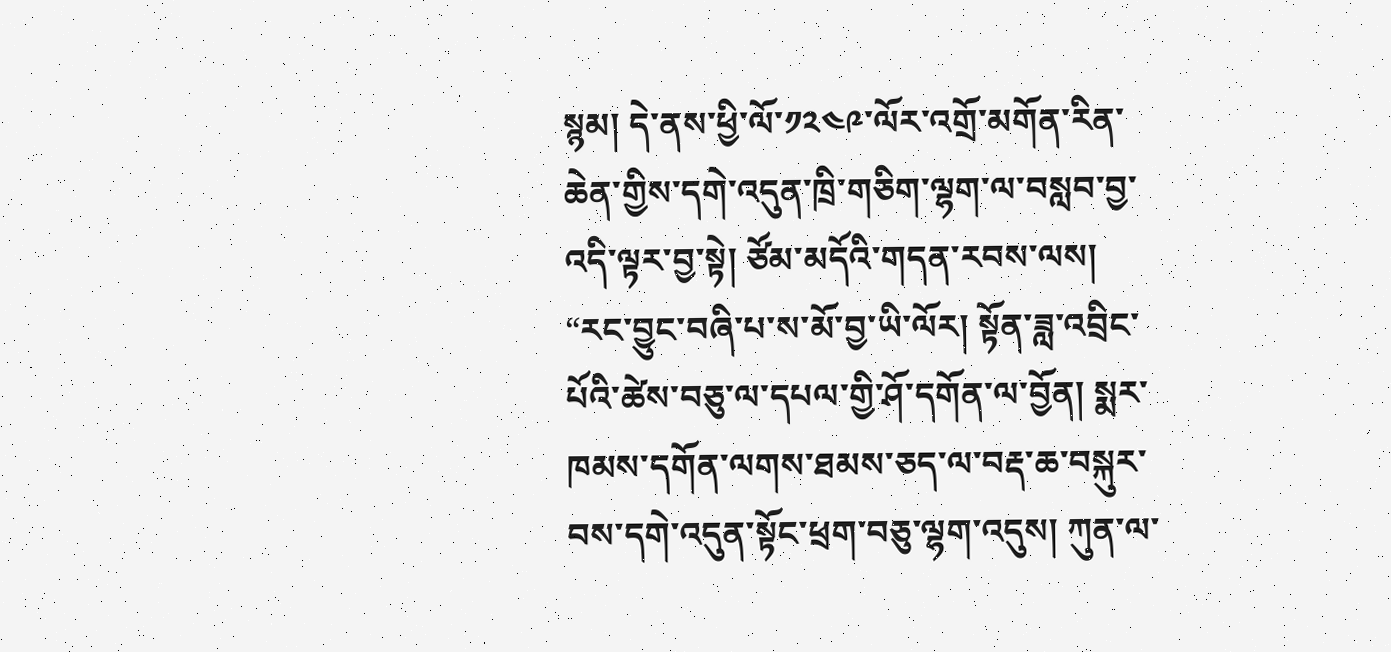སྙམ། དེ་ནས་ཕྱི་ལོ་༡༢༤༩་ལོར་འགྲོ་མགོན་རིན་ཆེན་གྱིས་དགེ་འདུན་ཁྲི་གཅིག་ལྷག་ལ་བསླབ་བྱ་འདི་ལྟར་བྱ་སྟེ། ཙོམ་མདོའི་གདན་རབས་ལས། “རང་བྱུང་བཞི་པ་ས་མོ་བྱ་ཡི་ལོར། སྟོན་ཟླ་འབྲིང་པོའི་ཚེས་བཅུ་ལ་དཔལ་གྱི་ཤོ་དགོན་ལ་བྱོན། སྨར་ཁམས་དགོན་ལགས་ཐམས་ཅད་ལ་བརྡ་ཆ་བསྐུར་བས་དགེ་འདུན་སྟོང་ཕྲག་བཅུ་ལྷག་འདུས། ཀུན་ལ་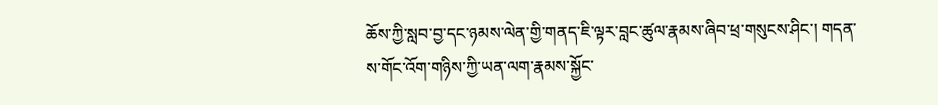ཆོས་ཀྱི་སླབ་བྱ་དང་ཉམས་ལེན་གྱི་གནད་ཇི་ལྟར་བླང་ཚུལ་རྣམས་ཞིབ་ཕྲ་གསུངས་ཤིང་། གདན་ས་གོང་འོག་གཉིས་ཀྱི་ཡན་ལག་རྣམས་སྐྱོང་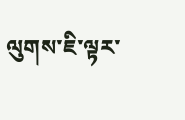ལུགས་ཇི་ལྟར་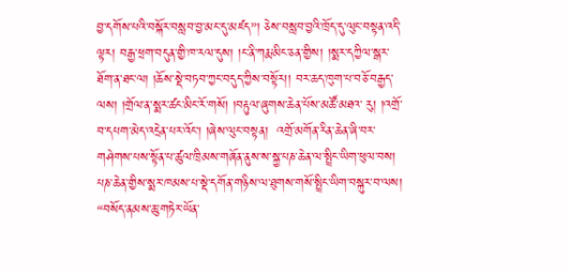བྱ་དགོས་པའི་བསྐོར་བསླབ་བྱ་མང་དུ་མཛད”། ཅེས་བསླབ་བྱའི་ཁྲོད་དུ་ལུང་བསྟན་འདི་ལྟར། བརྒྱ་ཕྲག་བདུན་གྱི་ཁ་རལ་དུས། །ང་ནི་ཀརྨ་མིང་ཅན་གྱིས། །སྨར་དཀྱིལ་སྒར་ཐོག་ན་ཐང་ལ། །ཆོས་སྡེ་བཏབ་ཀྱང་བདུད་ཀྱིས་བསྟོར།། བར་ཆད་ཁུག་པ་བཅོ་བརྒྱད་ལས། །གྲོལ་ན་སྨར་ཚང་མིང་རོ་གསོ། །བརྟུལ་ཞུགས་ཆེན་པོས་མཚོ་མཐའ་ རུ། །འགྲོ་བ་དཔག་མེད་འདྲེན་པར་འོང་། །ཞེས་ལུང་བསྟན།  འགྲོ་མགོན་རིན་ཆེན་ཞི་བར་གཤེགས་པས་སྟོན་པ་ཚུལ་ཁྲིམས་གཞོན་ནུས་ས་སྐྱ་པཎ་ཆེན་ལ་སྤྲིང་ཡིག་ཕུལ་བས། པཎ་ཆེན་གྱིས་སྨར་ཁམས་པ་སྡེ་དགོན་གཉིས་ལ་ཐུགས་གསོ་སྤྲིང་ཡིག་བསྐུར་བ་ལས། “བསོད་ནམས་ཆུ་གཏེར་ཡོན་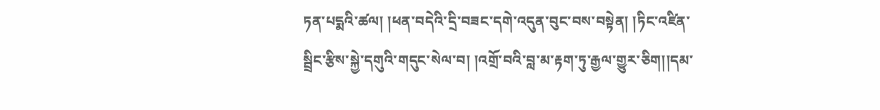ཏན་པདྨའི་ཚལ། །ཕན་བདེའི་དྲི་བཟང་དགེ་འདུན་བུང་བས་བསྟེན། །ཏིང་འཛིན་སྦྲིང་རྩིས་སྐྱེ་དགུའི་གདུང་སེལ་བ། །འགྲོ་བའི་བླ་མ་རྟག་ཏུ་རྒྱལ་གྱུར་ཅིག།།དམ་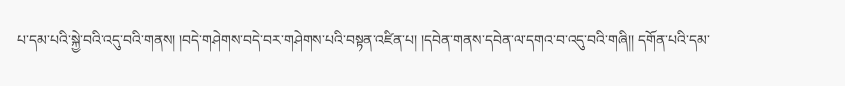པ་དམ་པའི་སྐྱེ་བའི་འདུ་བའི་གནས། །བདེ་གཤེགས་བདེ་བར་གཤེགས་པའི་བསྟན་འཛིན་པ། །དབེན་གནས་དབེན་ལ་དགའ་བ་འདུ་བའི་གཞི།། དགོན་པའི་དམ་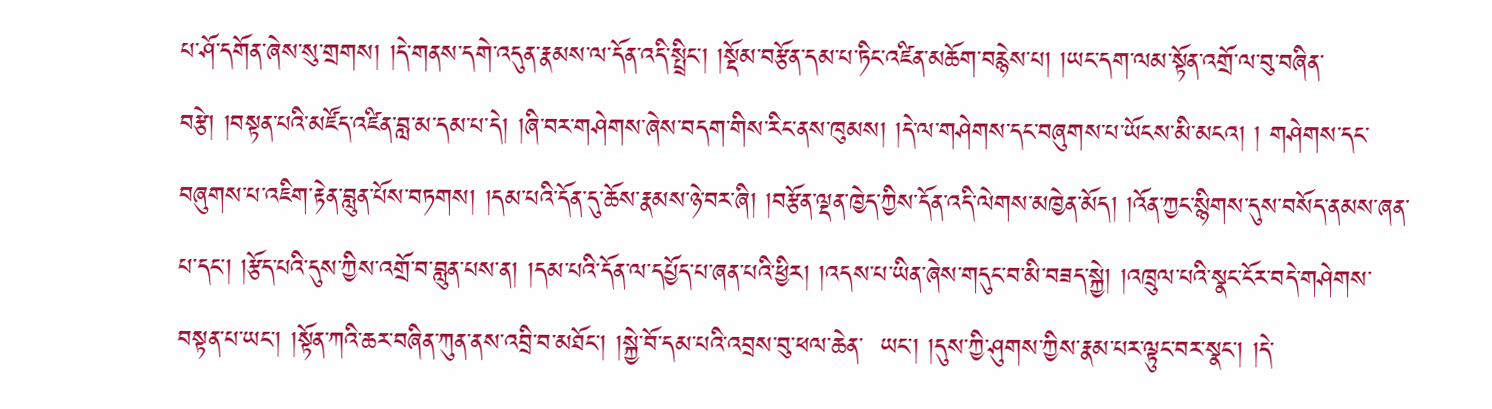པ་ཤོ་དགོན་ཞེས་སུ་གྲགས། །དེ་གནས་དགེ་འདུན་རྣམས་ལ་དོན་འདི་སྤྲིང་། །སྡོམ་བརྩོན་དམ་པ་ཏིང་འཛིན་མཆོག་བརྙེས་པ། །ཡང་དག་ལམ་སྟོན་འགྲོ་ལ་བུ་བཞིན་བརྩེ། །བསྟན་པའི་མཛོད་འཛིན་བླ་མ་དམ་པ་དེ། །ཞི་བར་གཤེགས་ཞེས་བདག་གིས་རིང་ནས་ཁུམས། །དེ་ལ་གཤེགས་དང་བཞུགས་པ་ཡོངས་མི་མངའ། ། གཤེགས་དང་བཞུགས་པ་འཇིག་རྟེན་བླུན་པོས་བཏགས། །དམ་པའི་དོན་དུ་ཆོས་རྣམས་ཉེ་བར་ཞི། །བརྩོན་ལྡན་ཁྱེད་ཀྱིས་དོན་འདི་ལེགས་མཁྱེན་མོད། །འོན་ཀྱང་སྙིགས་དུས་བསོད་ནམས་ཞན་པ་དང་། །རྩོད་པའི་དུས་ཀྱིས་འགྲོ་བ་བླུན་པས་ན། །དམ་པའི་དོན་ལ་དཔྱོད་པ་ཞན་པའི་ཕྱིར། །འདས་པ་ཡིན་ཞེས་གདུང་བ་མི་བཟད་སྐྱེ། །འཁྲུལ་པའི་སྣང་ངོར་བདེ་གཤེགས་བསྟན་པ་ཡང་། །སྟོན་ཀའི་ཆར་བཞིན་ཀུན་ནས་འབྲི་བ་མཐོང་། །སྐྱེ་བོ་དམ་པའི་འབྲས་བུ་ཕལ་ཆེན་  ཡང་། །དུས་ཀྱི་ཤུགས་ཀྱིས་རྣམ་པར་ལྟུང་བར་སྣང་། །དེ་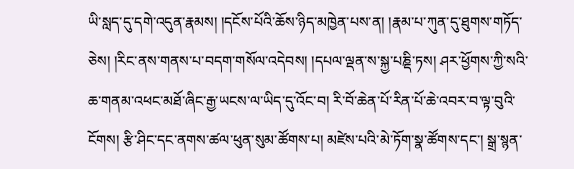ཡི་སླད་དུ་དགེ་འདུན་རྣམས། །དངོས་པོའི་ཆོས་ཉིད་མཁྱེན་པས་ན། །རྣམ་པ་ཀུན་དུ་ཐུགས་གཏོད་ཅེས། །རིང་ནས་གནས་པ་བདག་གསོལ་འདེབས། །དཔལ་ལྡན་ས་སྐྱ་པཎྡི་ཏས། ཤར་ཕྱོགས་ཀྱི་སའི་ཆ་གནམ་འཕང་མཐོ་ཞིང་རྒྱ་ཡངས་ལ་ཡིད་དུ་འོང་བ། རི་བོ་ཆེན་པོ་རིན་པོ་ཆེ་འབར་བ་ལྟ་བུའི་ངོགས། རྩི་ཤིང་དང་ནགས་ཚལ་ཕུན་སུམ་ཚོགས་པ། མཛེས་པའི་མེ་ཏོག་སྣ་ཚོགས་དང་། སྒྲ་སྙན་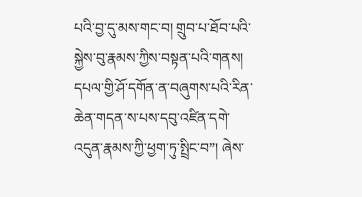པའི་བྱ་དུ་མས་གང་བ། གྲུབ་པ་ཐོབ་པའི་སྐྱེས་བུ་རྣམས་ཀྱིས་བསྟན་པའི་གནས། དཔལ་གྱི་ཤོ་དགོན་ན་བཞུགས་པའི་རིན་ཆེན་གདན་ས་པས་དབུ་འཛིན་དགེ་འདུན་རྣམས་ཀྱི་ཕྱག་ཏུ་སྤྲིང་བ”། ཞེས་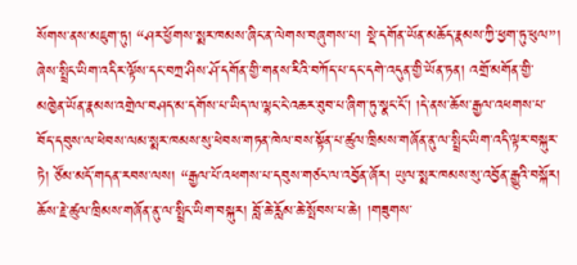སོགས་ནས་མཇུག་ཏུ། “ཤར་ཕྱོགས་སྨར་ཁམས་ཞིང་ན་ལེགས་བཞུགས་པ། སྡེ་དགོན་ཡོན་མཆོད་རྣམས་ཀྱི་ཕྱག་ཏུ་ཕུལ”། ཞེས་སྤྲིང་ཡིག་འདིར་ལྟོས་དང་བཀྲ་ཤིས་ཤོ་དགོན་གྱི་གནས་རིའི་བཀོད་པ་དང་དགེ་འདུན་གྱི་ཡོན་ཏན། འགྲོ་མགོན་གྱི་མཁྱེན་ཡོན་རྣམས་འགྲེལ་བཤད་མ་དགོས་པ་ཡིད་ལ་ལྷང་ངེ་འཆར་ཐུབ་པ་ཞིག་ཏུ་སྣང་ངོ། །དེ་ནས་ཆོས་རྒྱལ་འཕགས་པ་བོད་དབུས་ལ་ཕེབས་ལམ་སྨར་ཁམས་སུ་ཕེབས་གཏན་ཁེལ་བས་སྟོན་པ་ཚུལ་ཁྲིམས་གཞོན་ནུ་ལ་སྤྲིང་ཡིག་འདི་ལྟར་བསྐུར་ཏེ། ཙོམ་མདོ་གདན་རབས་ལས། “རྒྱལ་པོ་འཕགས་པ་དབུས་གཙང་ལ་འབྱོན་ཞོར། ཡུལ་སྨར་ཁམས་སུ་འབྱོན་རྒྱུའི་བསྐོར། ཆོས་རྗེ་ཚུལ་ཁྲིམས་གཞོན་ནུ་ལ་སྤྲིང་ཡིག་བསྐུར། བློ་ཆེ་རློམ་ཆེ་སྤོབས་པ་ཆེ། །གཟུགས་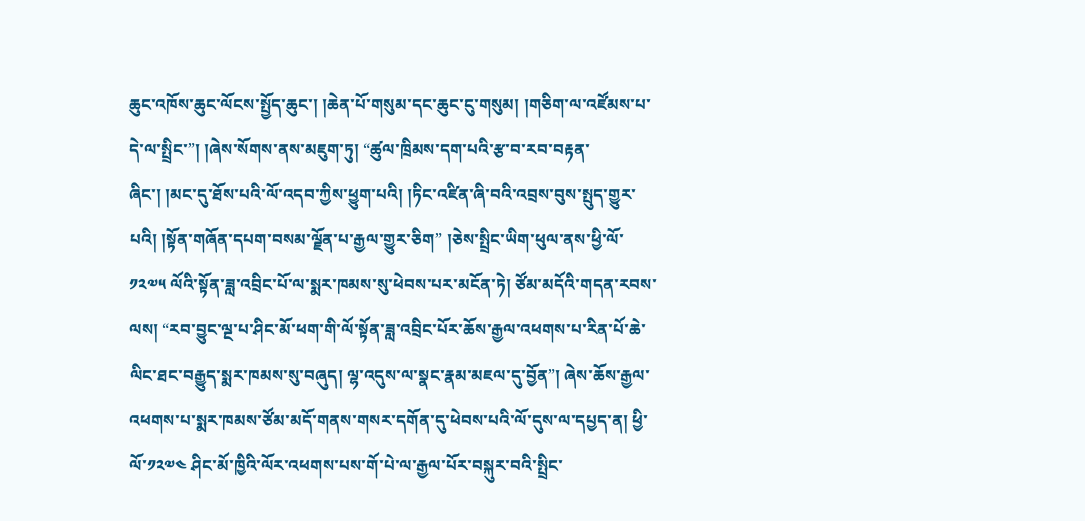ཆུང་འཁོས་ཆུང་ལོངས་སྤྱོད་ཆུང་། །ཆེན་པོ་གསུམ་དང་ཆུང་ངུ་གསུམ། །གཅིག་ལ་འཛོམས་པ་དེ་ལ་སྤྲིང་”། །ཞེས་སོགས་ནས་མཇུག་ཏུ། “ཚུལ་ཁྲིམས་དག་པའི་རྩ་བ་རབ་བརྟན་ ཞིང་། །མང་དུ་ཐོས་པའི་ལོ་འདབ་ཀྱིས་ཕྱུག་པའི། །ཏིང་འཛིན་ཞི་བའི་འབྲས་བུས་སྤུད་གྱུར་པའི། །སྟོན་གཞོན་དཔག་བསམ་ལྗོན་པ་རྒྱལ་གྱུར་ཅིག” །ཅེས་སྤྲིང་ཡིག་ཕུལ་ནས་ཕྱི་ལོ་༡༢༧༥ ལོའི་སྟོན་ཟླ་འབྲིང་པོ་ལ་སྨར་ཁམས་སུ་ཕེབས་པར་མངོན་ཏེ། ཙོམ་མདོའི་གདན་རབས་ལས། “རབ་བྱུང་ལྔ་པ་ཤིང་མོ་ཕག་གི་ལོ་སྟོན་ཟླ་འབྲིང་པོར་ཆོས་རྒྱལ་འཕགས་པ་རིན་པོ་ཆེ་ལིང་ཐང་བརྒྱུད་སྨར་ཁམས་སུ་བཞུད། ལྷ་འདུས་ལ་སྣང་རྣམ་མཇལ་དུ་བྱོན”། ཞེས་ཆོས་རྒྱལ་འཕགས་པ་སྨར་ཁམས་ཙོམ་མདོ་གནས་གསར་དགོན་དུ་ཕེབས་པའི་ལོ་དུས་ལ་དཔྱད་ན། ཕྱི་ལོ་༡༢༧༤ ཤིང་མོ་ཁྱིའི་ལོར་འཕགས་པས་གོ་པེ་ལ་རྒྱལ་པོར་བསྐུར་བའི་སྤྲིང་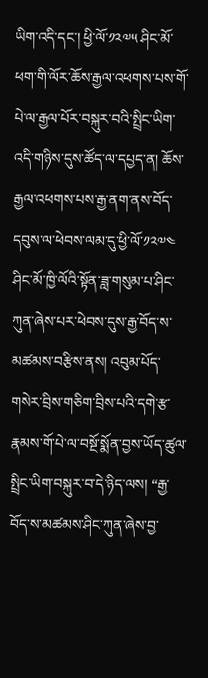ཡིག་འདི་དང་། ཕྱི་ལོ་༡༢༧༥ ཤིང་མོ་ཕག་གི་ལོར་ཆོས་རྒྱལ་འཕགས་པས་གོ་པེ་ལ་རྒྱལ་པོར་བསྐུར་བའི་སྤྲིང་ཡིག་འདི་གཉིས་དུས་ཚོད་ལ་དཔྱད་ན། ཆོས་རྒྱལ་འཕགས་པས་རྒྱ་ནག་ནས་བོད་དབུས་ལ་ཕེབས་ལམ་དུ་ཕྱི་ལོ་༡༢༧༤ ཤིང་མོ་ཁྱི་ལོའི་སྟོན་ཟླ་གསུམ་པ་ཤིང་ཀུན་ཞེས་པར་ཕེབས་དུས་རྒྱ་བོད་ས་མཚམས་བརྩིས་ནས། འབུམ་པོད་གསེར་བྲིས་གཅིག་བྲིས་པའི་དགེ་རྩ་རྣམས་གོ་པེ་ལ་བསྔོ་སྨོན་བྱས་ཡོད་ཚུལ་སྤྲིང་ཡིག་བསྐུར་བ་དེ་ཉིད་ལས། “རྒྱ་བོད་ས་མཚམས་ཤིང་ཀུན་ཞེས་བྱ་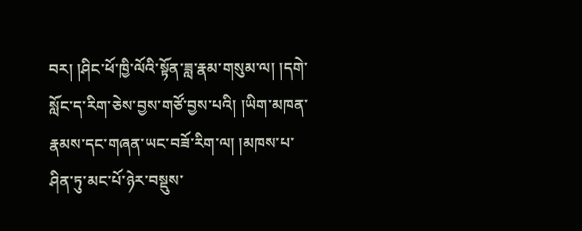བར། །ཤིང་ཕོ་ཁྱི་ལོའི་སྟོན་ཟླ་རྣམ་གསུམ་ལ། །དགེ་སློང་ད་རིག་ཅེས་བྱས་གཙོ་བྱས་པའི། །ཡིག་མཁན་རྣམས་དང་གཞན་ཡང་བཟོ་རིག་ལ། །མཁས་པ་ཤིན་ཏུ་མང་པོ་ཉེར་བསྡུས་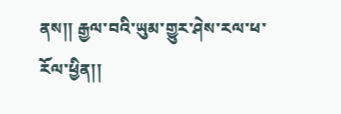ནས།། རྒྱལ་བའི་ཡུམ་གྱུར་ཤེས་རལ་ཕ་རོལ་ཕྱིན།།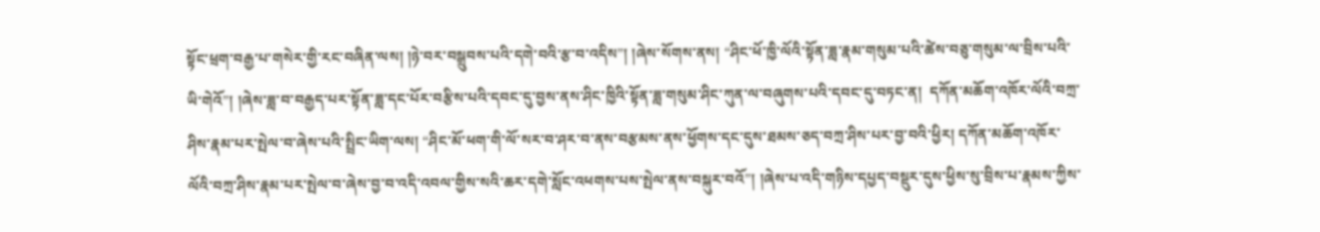སྟོང་ཕྲག་བརྒྱ་པ་གསེར་གྱི་རང་བཞིན་ལས། །ཉེ་བར་བསྒྲུབས་པའི་དགེ་བའི་རྩ་བ་འདིས”། །ཞེས་སོགས་ནས། “ཤིང་ཕོ་ཁྱི་ལོའི་སྟོན་ཟླ་རྣམ་གསུམ་པའི་ཚེས་བཅུ་གསུམ་ལ་བྲིས་པའི་ཡི་གེའོ”། །ཞེས་ཟླ་བ་བརྒྱད་པར་སྟོན་ཟླ་དང་པོར་བརྩིས་པའི་དབང་དུ་བྱས་ནས་ཤིང་ཁྱིའི་སྟོན་ཟླ་གསུམ་ཤིང་ཀུན་ལ་བཞུགས་པའི་དབང་དུ་བཏང་ན།  དཀོན་མཆོག་འཁོར་ལོའི་བཀྲ་ཤིས་རྣམ་པར་སྤེལ་བ་ཞེས་པའི་སྤྲིང་ཡིག་ལས། “ཤིང་མོ་ཕག་གི་ལོ་སར་བ་ཤར་བ་ནས་བརྩམས་ནས་ཕྱོགས་དང་དུས་ཐམས་ཅད་བཀྲ་ཤིས་པར་བྱ་བའི་ཕྱིར། དཀོན་མཆོག་འཁོར་ལོའི་བཀྲ་ཤིས་རྣམ་པར་སྤེལ་བ་ཞེས་བྱ་བ་འདི་འབལ་གྱིས་སའི་ཆར་དགེ་སློང་འཕགས་པས་སྤེལ་ནས་བསྐུར་བའོ”། །ཞེས་པ་འདི་གཉིས་དཔྱད་བསྡུར་དུས་ཕྱིས་སུ་བྲིས་པ་རྣམས་ཀྱིས་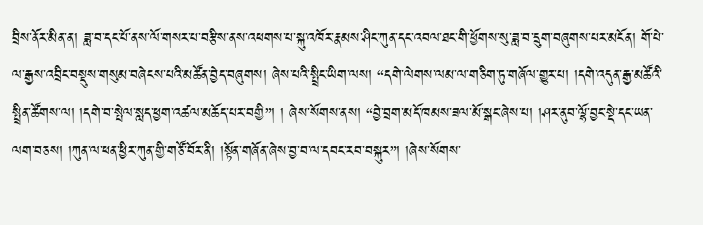བྲིས་ནོར་མིན་ན། ཟླ་བ་དང་པོ་ནས་ལོ་གསར་པ་བརྩིས་ནས་འཕགས་པ་སྐུ་འཁོར་རྣམས་ཤིང་ཀུན་དང་འབལ་ཐང་གི་ཕྱོགས་སུ་ཟླ་བ་དྲུག་བཞུགས་པར་མངོན། གོ་པེ་ལ་རྒྱས་འབྲིང་བསྡུས་གསུམ་བཞེངས་པའི་མཚོན་བྱེད་བཞུགས། ཞེས་པའི་སྤྲིང་ཡིག་ལས། “དགེ་ལེགས་ལམ་ལ་གཅིག་ཏུ་གཞོལ་གྱུར་པ། །དགེ་འདུན་རྒྱ་མཚོའི་སྤྲིན་ཚོགས་ལ། །དགེ་བ་སྤེལ་སླད་ཕྱག་འཚལ་མཆོད་པར་བགྱི”། ། ཞེས་སོགས་ནས། “བྱེ་བྲག་མདོ་ཁམས་ཟལ་མོ་སྒང་ཞེས་པ། །ཤར་ནུབ་ལྷོ་བྱང་སྡེ་དང་ཡན་ལག་བཅས། །ཀུན་ལ་ཕན་ཕྱིར་ཀུན་གྱི་གཙོ་བོར་ནི། །སྟོན་གཞོན་ཞེས་བྱ་བ་ལ་དབང་རབ་བསྐུར”། །ཞེས་སོགས་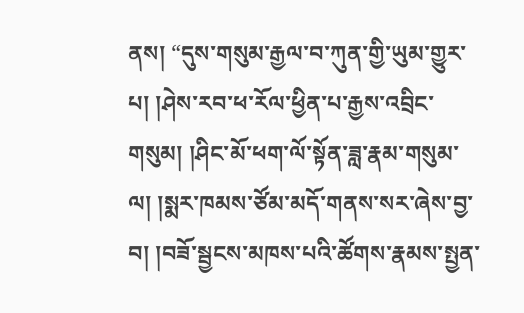ནས། “དུས་གསུམ་རྒྱལ་བ་ཀུན་གྱི་ཡུམ་གྱུར་པ། །ཤེས་རབ་ཕ་རོལ་ཕྱིན་པ་རྒྱས་འབྲིང་གསུམ། །ཤིང་མོ་ཕག་ལོ་སྟོན་ཟླ་རྣམ་གསུམ་ལ། །སྨར་ཁམས་ཙོམ་མདོ་གནས་སར་ཞེས་བྱ་བ། །བཟོ་སྦྱངས་མཁས་པའི་ཚོགས་རྣམས་སྤྱན་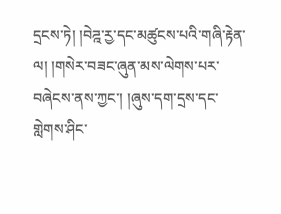དྲངས་ཏེ། །བེཌྰ་རྱ་དང་མཚུངས་པའི་གཞི་རྟེན་ལ། །གསེར་བཟང་ཞུན་མས་ལེགས་པར་བཞེངས་ནས་ཀྱང་། །ཞུས་དག་དྲས་དང་གླེགས་ཤིང་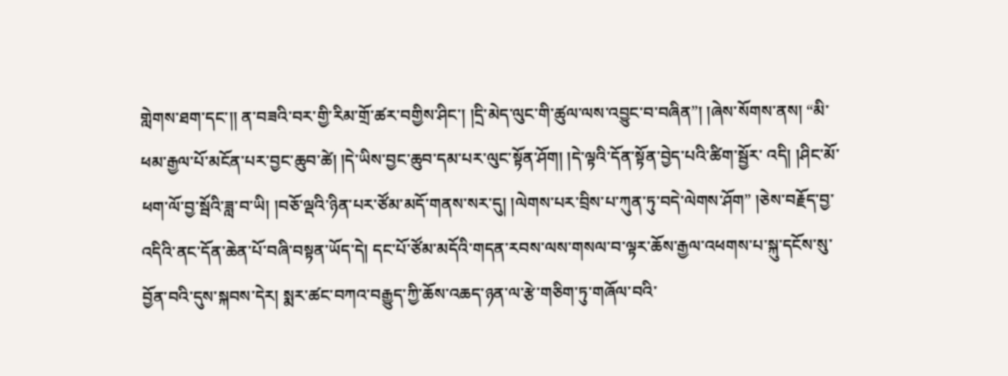གླེགས་ཐག་དང་།། ན་བཟའི་བར་གྱི་རིམ་གྲོ་ཚར་བགྱིས་ཤིང་། །དྲི་མེད་ལུང་གི་ཚུལ་ལས་འབྱུང་བ་བཞིན”། །ཞེས་སོགས་ནས། “མི་ཕམ་རྒྱལ་པོ་མངོན་པར་བྱང་ཆུབ་ཚེ། །དེ་ཡིས་བྱང་ཆུབ་དམ་པར་ལུང་སྟོན་ཤོག། །དེ་ལྟའི་དོན་སྟོན་བྱེད་པའི་ཚིག་སྦྱོར་ འདི། །ཤིང་མོ་ཕག་ལོ་བྱ་སྦོའི་ཟླ་བ་ཡི། །བཅོ་ལྡའི་ཉིན་པར་ཙོམ་མདོ་གནས་སར་དུ། །ལེགས་པར་བྲིས་པ་ཀུན་ཏུ་བདེ་ལེགས་ཤོག” །ཅེས་བརྗོད་བྱ་འདིའི་ནང་དོན་ཆེན་པོ་བཞི་བསྟན་ཡོད་དེ། དང་པོ་ཙོམ་མདོའི་གདན་རབས་ལས་གསལ་བ་ལྟར་ཆོས་རྒྱལ་འཕགས་པ་སྐུ་དངོས་སུ་བྱོན་བའི་དུས་སྐབས་དེར། སྨར་ཚང་བཀའ་བརྒྱུད་ཀྱི་ཆོས་འཆད་ཉན་ལ་རྩེ་གཅིག་ཏུ་གཞོལ་བའི་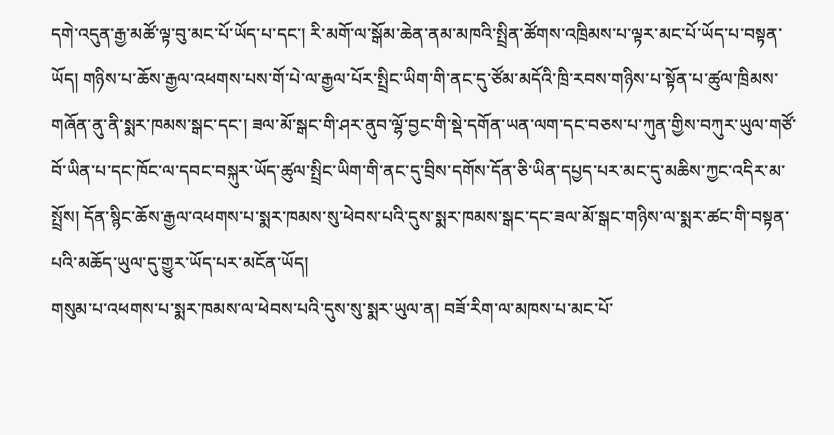དགེ་འདུན་རྒྱ་མཚོ་ལྟ་བུ་མང་པོ་ཡོད་པ་དང་། རི་མགོ་ལ་སྒོམ་ཆེན་ནམ་མཁའི་སྤྲིན་ཚོགས་འཁྲིམས་པ་ལྟར་མང་པོ་ཡོད་པ་བསྟན་ཡོད། གཉིས་པ་ཆོས་རྒྱལ་འཕགས་པས་གོ་པེ་ལ་རྒྱལ་པོར་སྤྲིང་ཡིག་གི་ནང་དུ་ཙོམ་མདོའི་ཁྲི་རབས་གཉིས་པ་སྟོན་པ་ཚུལ་ཁྲིམས་གཞོན་ནུ་ནི་སྨར་ཁམས་སྒང་དང་། ཟལ་མོ་སྒང་གི་ཤར་ནུབ་ལྷོ་བྱང་གི་སྡེ་དགོན་ཡན་ལག་དང་བཅས་པ་ཀུན་གྱིས་བཀུར་ཡུལ་གཙོ་བོ་ཡིན་པ་དང་ཁོང་ལ་དབང་བསྐུར་ཡོད་ཚུལ་སྤྲིང་ཡིག་གི་ནང་དུ་བྲིས་དགོས་དོན་ཅི་ཡིན་དཔྱད་པར་མང་དུ་མཆིས་ཀྱང་འདིར་མ་སྤྲོས། དོན་སྙིང་ཆོས་རྒྱལ་འཕགས་པ་སྨར་ཁམས་སུ་ཕེབས་པའི་དུས་སྨར་ཁམས་སྒང་དང་ཟལ་མོ་སྒང་གཉིས་ལ་སྨར་ཚང་གི་བསྟན་པའི་མཆོད་ཡུལ་དུ་གྱུར་ཡོད་པར་མངོན་ཡོད།
གསུམ་པ་འཕགས་པ་སྨར་ཁམས་ལ་ཕེབས་པའི་དུས་སུ་སྨར་ཡུལ་ན། བཟོ་རིག་ལ་མཁས་པ་མང་པོ་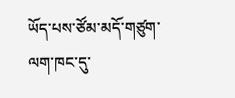ཡོད་པས་ཙོམ་མདོ་གཙུག་ལག་ཁང་དུ་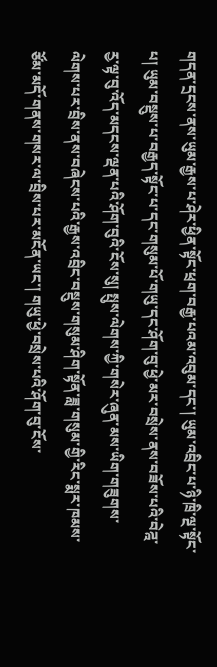གདན་དྲངས་ནས་ཡུམ་རྒྱས་པ་ཤེར་ཕྱིན་སྟོང་ཕྲག་བརྒྱ་པའམ་འབུམ་དང་། ཡུམ་འབྲིང་པ་ཉི་ཁྲི་ལྔ་སྟོང་པ། ཡུམ་བསྡུས་པ་བརྒྱད་སྟོང་པ་དང་གསུམ་པོ་གཡུ་དང་ཤོག་བུ་ཕྱེ་མར་བསྲེས་ནས་བཟོས་པའི་བེཌྰ་རྱ་ལྟ་བུ་འོད་མདངས་ལྡན་པའི་ཤོག་བུའི་ངོས་སུ། སྤུས་ལེགས་ཀྱི་གསེར་ཞུན་མས་ཡིག་གཟུགས་ལེགས་པར་བྲིས་ནས་བཞེངས་པའི་རྒྱས་འབྲིང་བསྡུས་གསུམ་ཤིག་སྟོན་ཟླ་གསུམ་གྱི་རིང་སྨར་ཁམས་ཙོམ་མདོ་གནས་གསར་ལ་བྲིས་པར་མངོན་ཡང་། གཡུ་ཕྱེ་བསྲེས་པའི་ཤོག་བུ་ངོས་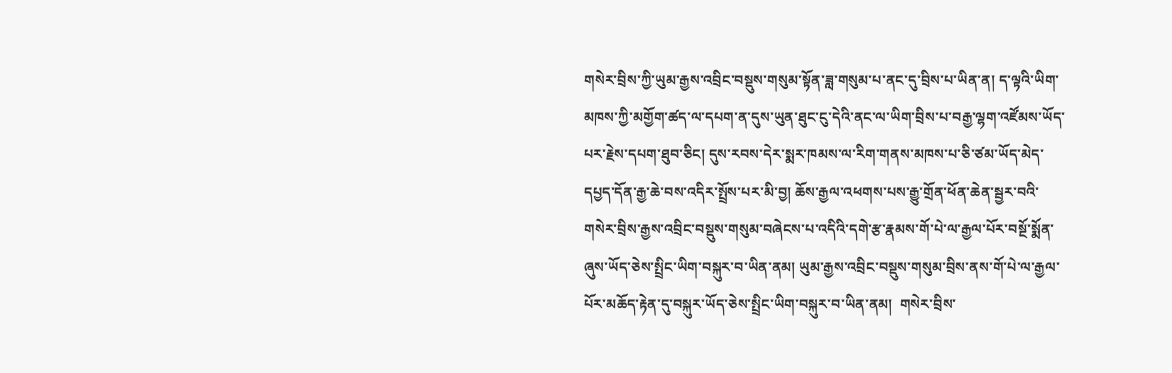གསེར་བྲིས་ཀྱི་ཡུམ་རྒྱས་འབྲིང་བསྡུས་གསུམ་སྟོན་ཟླ་གསུམ་པ་ནང་དུ་བྲིས་པ་ཡིན་ན། ད་ལྟའི་ཡིག་མཁས་ཀྱི་མགྱོག་ཚད་ལ་དཔག་ན་དུས་ཡུན་ཐུང་ངུ་དེའི་ནང་ལ་ཡིག་བྲིས་པ་བརྒྱ་ལྷག་འཛོམས་ཡོད་པར་རྗེས་དཔག་ཐུབ་ཅིང། དུས་རབས་དེར་སྨར་ཁམས་ལ་རིག་གནས་མཁས་པ་ཅི་ཙམ་ཡོད་མེད་དཔྱད་དོན་རྒྱ་ཆེ་བས་འདིར་སྤྲོས་པར་མི་བྱ། ཆོས་རྒྱལ་འཕགས་པས་རྒྱུ་གྲོན་ཕོན་ཆེན་སྦྱར་བའི་གསེར་བྲིས་རྒྱས་འབྲིང་བསྡུས་གསུམ་བཞེངས་པ་འདིའི་དགེ་རྩ་རྣམས་གོ་པེ་ལ་རྒྱལ་པོར་བསྔོ་སྨོན་ཞུས་ཡོད་ཅེས་སྤྲིང་ཡིག་བསྐུར་བ་ཡིན་ནམ། ཡུམ་རྒྱས་འབྲིང་བསྡུས་གསུམ་བྲིས་ནས་གོ་པེ་ལ་རྒྱལ་པོར་མཆོད་རྟེན་དུ་བསྐུར་ཡོད་ཅེས་སྤྲིང་ཡིག་བསྐུར་བ་ཡིན་ནམ།  གསེར་བྲིས་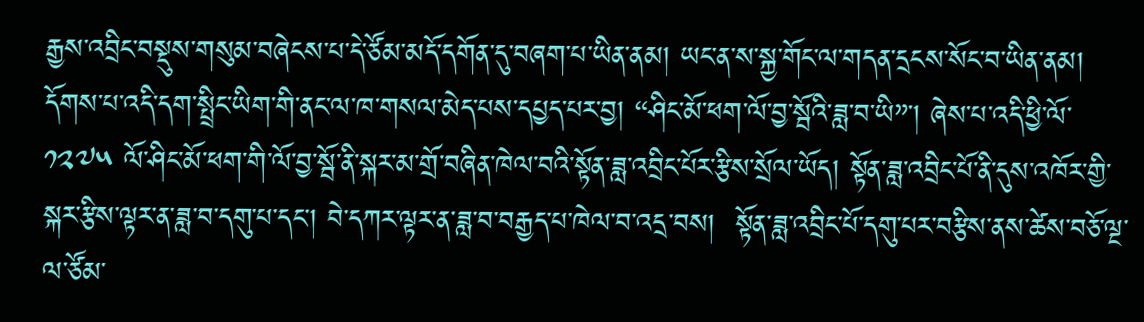རྒྱས་འབྲིང་བསྡུས་གསུམ་བཞེངས་པ་དེ་ཙོམ་མདོ་དགོན་དུ་བཞག་པ་ཡིན་ནམ། ཡང་ན་ས་སྐྱ་གོང་ལ་གདན་དྲངས་སོང་བ་ཡིན་ནམ། དོགས་པ་འདི་དག་སྤྲིང་ཡིག་གི་ནང་ལ་ཁ་གསལ་མེད་པས་དཔྱད་པར་བྱ། “ཤིང་མོ་ཕག་ལོ་བྱ་སྦོའི་ཟླ་བ་ཡི”་། ཞེས་པ་འདི་ཕྱི་ལོ་༡༢༧༥ ལོ་ཤིང་མོ་ཕག་གི་ལོ་བྱ་སྦོ་ནི་སྐར་མ་གྲོ་བཞིན་ཁེལ་བའི་སྟོན་ཟླ་འབྲིང་པོར་རྩིས་སྲོལ་ཡོད། སྟོན་ཟླ་འབྲིང་པོ་ནི་དུས་འཁོར་གྱི་སྐར་རྩིས་ལྟར་ན་ཟླ་བ་དགུ་པ་དང་། བེ་དཀར་ལྟར་ན་ཟླ་བ་བརྒྱད་པ་ཁེལ་བ་འདྲ་བས།  སྟོན་ཟླ་འབྲིང་པོ་དགུ་པར་བརྩིས་ནས་ཚེས་བཅོ་ལྔ་ལ་ཙོམ་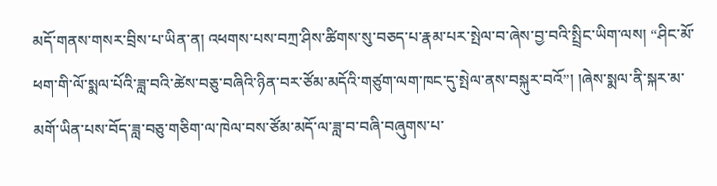མདོ་གནས་གསར་བྲིས་པ་ཡིན་ན། འཕགས་པས་བཀྲ་ཤིས་ཚིགས་སུ་བཅད་པ་རྣམ་པར་སྤེལ་བ་ཞེས་བྱ་བའི་སྤྲིང་ཡིག་ལས། “ཤིང་མོ་ཕག་གི་ལོ་སྨལ་པོའི་ཟླ་བའི་ཚེས་བཅུ་བཞིའི་ཉིན་བར་ཙོམ་མདོའི་གཙུག་ལག་ཁང་དུ་སྤེལ་ནས་བསྐུར་བའོ”། །ཞེས་སྨལ་ནི་སྐར་མ་མགོ་ཡིན་པས་བོད་ཟླ་བཅུ་གཅིག་ལ་ཁེལ་བས་ཙོམ་མདོ་ལ་ཟླ་བ་བཞི་བཞུགས་པ་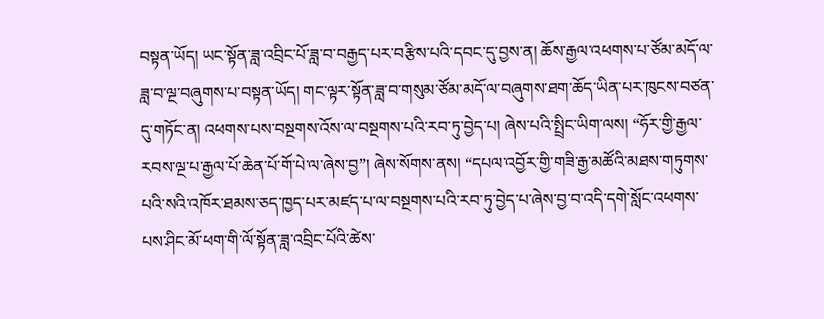བསྟན་ཡོད། ཡང་སྟོན་ཟླ་འབྲིང་པོ་ཟླ་བ་བརྒྱད་པར་བརྩིས་པའི་དབང་དུ་བྱས་ན། ཆོས་རྒྱལ་འཕགས་པ་ཙོམ་མདོ་ལ་ཟླ་བ་ལྔ་བཞུགས་པ་བསྟན་ཡོད། གང་ལྟར་སྟོན་ཟླ་བ་གསུམ་ཙོམ་མདོ་ལ་བཞུགས་ཐག་ཆོད་ཡིན་པར་ཁུངས་བཙན་དུ་གཏོང་ན། འཕགས་པས་བསྔགས་འོས་ལ་བསྔགས་པའི་རབ་ཏུ་བྱེད་པ། ཞེས་པའི་སྤྲིང་ཡིག་ལས། “ཧོར་གྱི་རྒྱལ་རབས་ལྔ་པ་རྒྱལ་པོ་ཆེན་པོ་གོ་པེ་ལ་ཞེས་བྱ”། ཞེས་སོགས་ནས། “དཔལ་འབྱོར་གྱི་གཟི་རྒྱ་མཚོའི་མཐས་གཏུགས་པའི་སའི་འཁོར་ཐམས་ཅད་ཁྱད་པར་མཛད་པ་ལ་བསྔགས་པའི་རབ་ཏུ་བྱེད་པ་ཞེས་བྱ་བ་འདི་དགེ་སློང་འཕགས་པས་ཤིང་མོ་ཕག་གི་ལོ་སྟོན་ཟླ་འབྲིང་པོའི་ཚེས་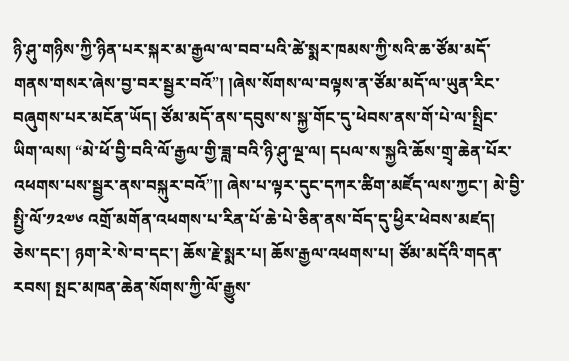ཉི་ཤུ་གཉིས་ཀྱི་ཉིན་པར་སྐར་མ་རྒྱལ་ལ་བབ་པའི་ཚེ་སྨར་ཁམས་ཀྱི་སའི་ཆ་ཙོམ་མདོ་གནས་གསར་ཞེས་བྱ་བར་སྦྱར་བའོ”། །ཞེས་སོགས་ལ་བལྟས་ན་ཙོམ་མདོ་ལ་ཡུན་རིང་བཞུགས་པར་མངོན་ཡོད། ཙོམ་མདོ་ནས་དབུས་ས་སྐྱ་གོང་དུ་ཕེབས་ནས་གོ་པེ་ལ་སྤྲིང་ཡིག་ལས། “མེ་ཕོ་བྱི་བའི་ལོ་རྒྱལ་གྱི་ཟླ་བའི་ཉི་ཤུ་ལྔ་ལ། དཔལ་ས་སྐྱའི་ཆོས་གྲྭ་ཆེན་པོར་འཕགས་པས་སྦྱར་ནས་བསྐུར་བའོ”།། ཞེས་པ་ལྟར་དུང་དཀར་ཚིག་མཛོད་ལས་ཀྱང་། མེ་བྱི་སྤྱི་ལོ་༡༢༧༦ འགྲོ་མགོན་འཕགས་པ་རིན་པོ་ཆེ་པེ་ཅིན་ནས་བོད་དུ་ཕྱིར་ཕེབས་མཛད། ཅེས་དང་། ཉག་རེ་སེ་བ་དང་། ཆོས་རྗེ་སྨར་པ། ཆོས་རྒྱལ་འཕགས་པ། ཙོམ་མདོའི་གདན་རབས། སྤང་མཁན་ཆེན་སོགས་ཀྱི་ལོ་རྒྱུས་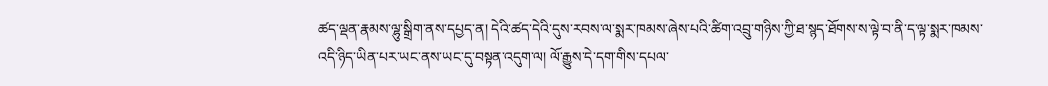ཚད་ལྡན་རྣམས་ལྷུ་སྒྲིག་ནས་དཔྱད་ན། དེའི་ཚད་དེའི་དུས་རབས་ལ་སྨར་ཁམས་ཞེས་པའི་ཚིག་འབྲུ་གཉིས་ཀྱི་ཐ་སྙད་ཐོགས་ས་ལྟེ་བ་ནི་ད་ལྟ་སྨར་ཁམས་འདི་ཉིད་ཡིན་པར་ཡང་ནས་ཡང་དུ་བསྟན་འདུག་ལ། ལོ་རྒྱུས་དེ་དག་གིས་དཔལ་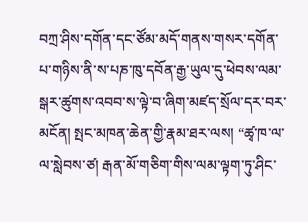བཀྲ་ཤིས་དགོན་དང་ཙོམ་མདོ་གནས་གསར་དགོན་པ་གཉིས་ནི་ས་པཎ་ཁུ་དབོན་རྒྱ་ཡུལ་དུ་ཕེབས་ལམ་སྒར་ཚུགས་འབབ་ས་ལྟེ་བ་ཞིག་མཛད་སྲོལ་དར་བར་མངོན། སྤང་མཁན་ཆེན་གྱི་རྣམ་ཐར་ལས། “ཚྭ་ཁ་ལ་ལ་སླེབས་ཙ། རྒན་མོ་གཅིག་གིས་ལམ་ལྟག་ཏུ་ཤིང་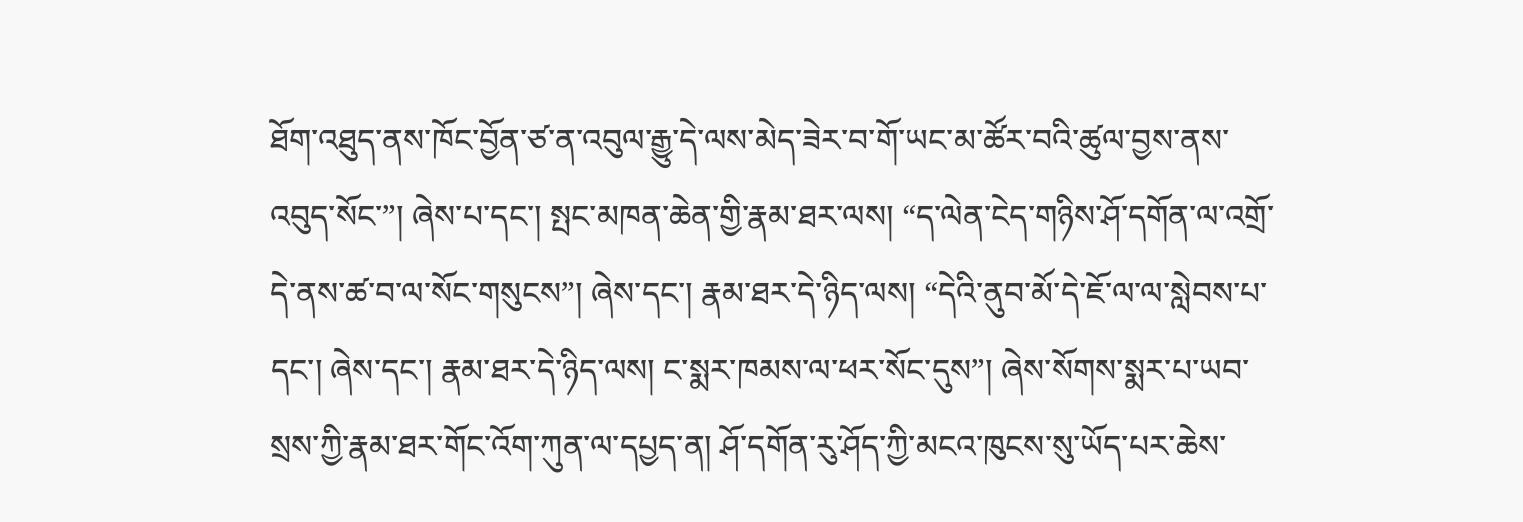ཐོག་འཐུད་ནས་ཁོང་བྱོན་ཙ་ན་འབུལ་རྒྱུ་དེ་ལས་མེད་ཟེར་བ་གོ་ཡང་མ་ཚོར་བའི་ཚུལ་བྱས་ནས་འབུད་སོང་”། ཞེས་པ་དང་། སྤང་མཁན་ཆེན་གྱི་རྣམ་ཐར་ལས། “ད་ལེན་ངེད་གཉིས་ཤོ་དགོན་ལ་འགྲོ་དེ་ནས་ཚ་བ་ལ་སོང་གསུངས”། ཞེས་དང་། རྣམ་ཐར་དེ་ཉིད་ལས། “དེའི་ནུབ་མོ་དེ་ཇོ་ལ་ལ་སླེབས་པ་དང་། ཞེས་དང་། རྣམ་ཐར་དེ་ཉིད་ལས། ང་སྨར་ཁམས་ལ་ཕར་སོང་དུས”། ཞེས་སོགས་སྨར་པ་ཡབ་སྲས་ཀྱི་རྣམ་ཐར་གོང་འོག་ཀུན་ལ་དཔྱད་ན། ཤོ་དགོན་རུ་ཤོད་ཀྱི་མངའ་ཁུངས་སུ་ཡོད་པར་ཆེས་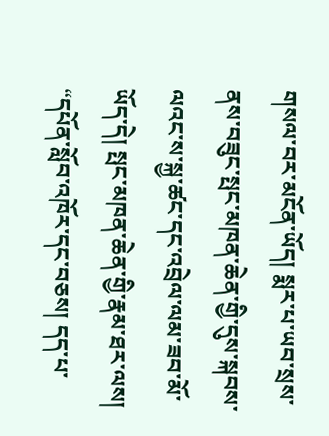གསལ་བར་མངོན་ཡོད། སྨར་པ་ཡབ་སྲས་ནས་བཟུང་སྤང་མཁན་ཆེན་གྱི་དུས་སྐབས་ལའང་ས་སྐྱ་ཚང་དང་འབྲེལ་ལམ་ཟབ་མོ་ཡོད་དེ། སྤང་མཁན་ཆེན་གྱི་རྣམ་ཐར་ལས། “དཔོན་སློབ་འཁོར་དང་བཅས། དད་པ་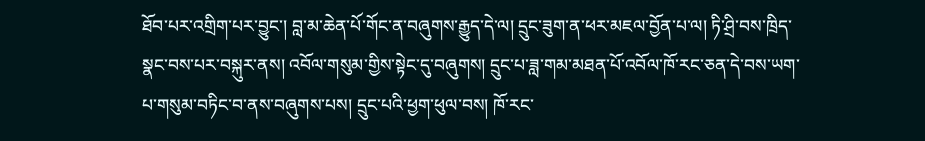ཐོབ་པར་འགྲིག་པར་བྱུང་། བླ་མ་ཆེན་པོ་གོང་ན་བཞུགས་རྒྱུད་དེ་ལ། དྲུང་ཟུག་ན་ཕར་མཇལ་བྱོན་པ་ལ། ཏི་ཤྲི་བས་ཁྲིད་སྣང་བས་པར་བསྐུར་ནས། འབོལ་གསུམ་གྱིས་སྟེང་དུ་བཞུགས། དྲུང་པ་ཟླ་གམ་མཐན་པོ་འབོལ་ཁོ་རང་ཅན་དེ་བས་ཡག་པ་གསུམ་བཏིང་བ་ནས་བཞུགས་པས། དྲུང་པའི་ཕྱག་ཕུལ་བས། ཁོ་རང་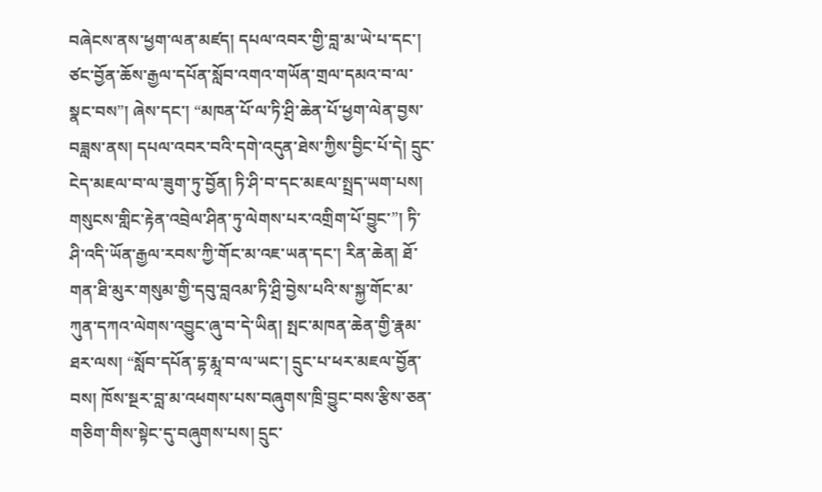བཞེངས་ནས་ཕྱག་ལན་མཛད། དཔལ་འབར་གྱི་བླ་མ་ཡེ་པ་དང་། ཙང་བྱོན་ཆོས་རྒྱལ་དཔོན་སློབ་འགའ་གཡོན་གྲལ་དམའ་བ་ལ་སྣང་བས”། ཞེས་དང་། “མཁན་པོ་ལ་ཏི་ཤྲི་ཆེན་པོ་ཕྱག་ལེན་བྱས་བཟླས་ནས། དཔལ་འབར་བའི་དགེ་འདུན་ཐེས་ཀྱིས་བྱིང་པོ་དེ། དྲུང་ངེད་མཇལ་བ་ལ་ཟུག་ཏུ་བྱོན། ཏི་ཤི་བ་དང་མཇལ་སྤྲད་ཡག་པས། གསུངས་གླིང་རྟེན་འབྲེལ་ཤིན་ཏུ་ལེགས་པར་འགྲིག་པོ་བྱུང་”། ཏི་ཤི་འདི་ཡོན་རྒྱལ་རབས་ཀྱི་གོང་མ་འཇ་ཡན་དང་། རིན་ཆེན། ཐོ་གན་ཐི་མུར་གསུམ་གྱི་དབུ་བླའམ་ཏི་ཤྲི་བྱེས་པའི་ས་སྐྱ་གོང་མ་ཀུན་དཀའ་ལེགས་འབྱུང་ཞུ་བ་དེ་ཡིན། སྤང་མཁན་ཆེན་གྱི་རྣམ་ཐར་ལས། “སློབ་དཔོན་དྷ་རྨཱ་བ་ལ་ཡང་། དྲུང་པ་ཕར་མཇལ་བྱོན་བས། ཁོས་སྔར་བླ་མ་འཕགས་པས་བཞུགས་ཁྲི་བྱུང་བས་རྩིས་ཅན་གཅིག་གིས་སྟེང་དུ་བཞུགས་པས། དྲུང་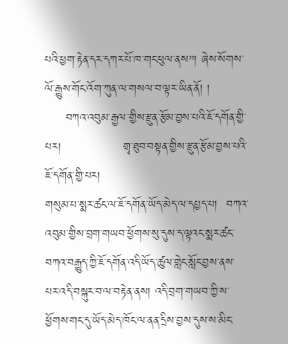པའི་ཕྱག་རྟེན་དར་དཀར་པོ་ཁ་གང་ཕུལ་ནས”། ཞེས་སོགས་ལོ་རྒྱུས་གོང་འོག་ཀུན་ལ་གསལ་བ་ལྟར་ཡིན་ནོ། །
     བཀའ་འབུམ་རྒྱལ་གྱིས་རྫུན་རྩོམ་བྱས་པའི་ཇོ་དགོན་གྱི་པར།               གྲྭ་ཐུབ་བསྟན་གྱིས་རྫུན་རྩོམ་བྱས་པའི་ཇོ་དགོན་གྱི་པར།
གསུམ་པ་སྨར་ཚང་ལ་ཇོ་དགོན་ཡོད་མེད་ལ་དཔྱད་པ།  བཀའ་འབུམ་གྱིས་བྲག་གཡབ་ཕྱོགས་སུ་དུས་ད་ལྟའང་སྨར་ཚང་བཀའ་བརྒྱུད་ཀྱི་ཇོ་དགོན་འདི་ཡོད་ཚུལ་གླེང་སློང་བྱས་ནས་པར་འདི་བསྐུར་བ་ལ་བརྟེན་ནས། འདི་བྲག་གཡབ་ཀྱི་ས་ཕྱོགས་གང་དུ་ཡོད་མེད་ཁོང་ལ་ནན་དྲིས་བྱས་དུས་ས་མིང་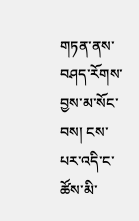གཏན་ནས་བཤད་རོགས་བྱས་མ་སོང་བས། ངས་པར་འདི་ང་ཚོས་མི་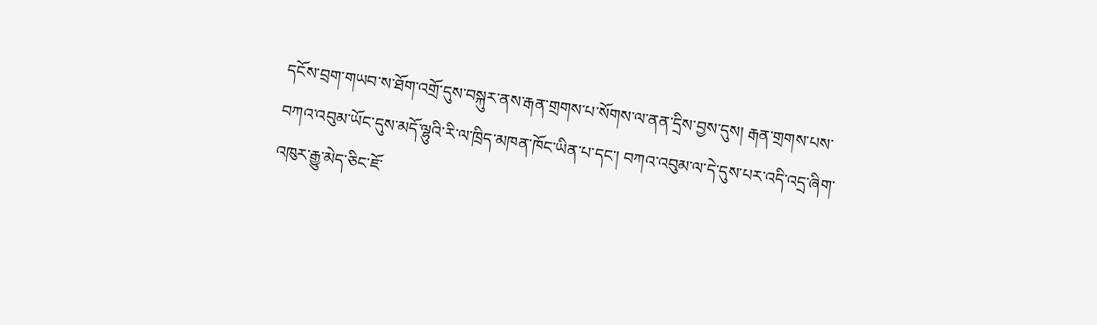དངོས་བྲག་གཡབ་ས་ཐོག་འགྲོ་དུས་བསྐུར་ནས་རྒན་གྲགས་པ་སོགས་ལ་ནན་དྲིས་བྱས་དུས། རྒན་གྲགས་པས་བཀའ་འབུམ་ཡོང་དུས་མདོ་ལྷུའི་རི་ལ་ཁྲིད་མཁན་ཁོང་ཡིན་པ་དང་། བཀའ་འབུམ་ལ་དེ་དུས་པར་འདི་འདྲ་ཞིག་འཁུར་རྒྱུ་མེད་ཅིང་ཇོ་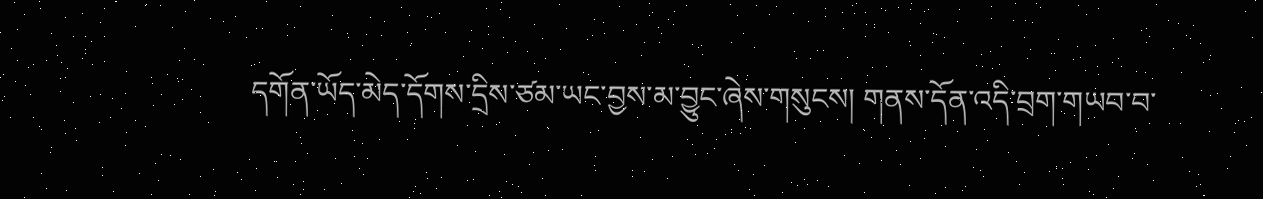དགོན་ཡོད་མེད་དོགས་དྲིས་ཙམ་ཡང་བྱས་མ་བྱུང་ཞེས་གསུངས། གནས་དོན་འདི་བྲག་གཡབ་བ་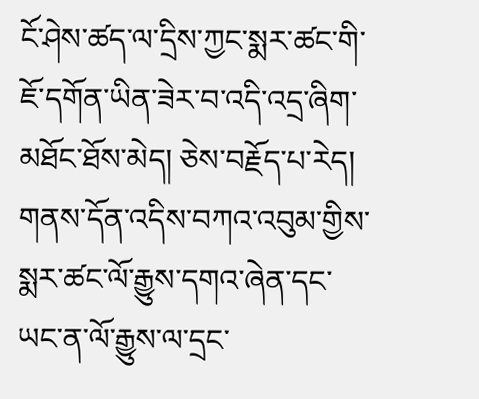ངོ་ཤེས་ཚད་ལ་དྲིས་ཀྱང་སྨར་ཚང་གི་ཇོ་དགོན་ཡིན་ཟེར་བ་འདི་འདྲ་ཞིག་མཐོང་ཐོས་མེད། ཅེས་བརྗོད་པ་རེད། གནས་དོན་འདིས་བཀའ་འབུམ་གྱིས་སྨར་ཚང་ལོ་རྒྱུས་དགའ་ཞེན་དང་ཡང་ན་ལོ་རྒྱུས་ལ་དྲང་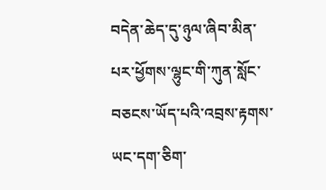བདེན་ཆེད་དུ་ཉུལ་ཞིབ་མིན་པར་ཕྱོགས་ལྷུང་གི་ཀུན་སློང་བཅངས་ཡོད་པའི་འབྲས་རྟགས་ཡང་དག་ཅིག་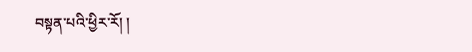བསྟན་པའི་ཕྱིར་རོ། །